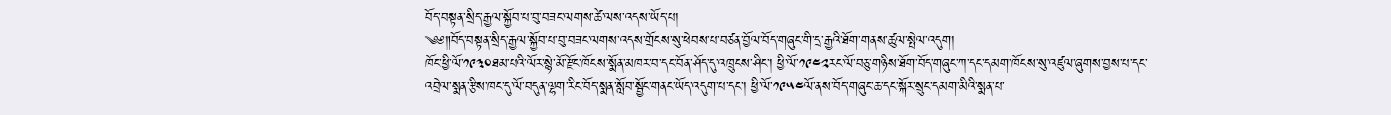བོད་བསྟན་སྲིད་རྒྱལ་སྐྱོབ་པ་བུ་བཟང་ལགས་ཚེ་ལས་འདས་ཡོད་པ།
༄༅༎བོད་བསྟན་སྲིད་རྒྱལ་སྐྱོབ་པ་བུ་བཟང་ལགས་འདས་གྲོངས་སུ་ཕེབས་པ་བཙན་བྱོལ་བོད་གཞུང་གི་དྲ་རྒྱའི་ཐོག་གནས་ཚུལ་སྤེལ་འདུག།
ཁོང་ཕྱི་ལོ་༡༩༣༠ཐམ་པའི་ལོར་སྙེ་མོ་རྫོང་ཁོངས་སྨོན་མཁར་བ་དང་བོན་ཤོད་དུ་འཁྲུངས་ཤིང་། ཕྱི་ལོ་༡༩༤༢རང་ལོ་བཅུ་གཉིས་ཐོག་བོད་གཞུང་ཀ་དང་དམག་ཁོངས་སུ་འཛུལ་ཞུགས་བྱས་པ་དང་འབྲེལ་སྨན་རྩིས་ཁང་དུ་ལོ་བདུན་ལྷག་རིང་བོད་སྨན་སློབ་སྦྱོང་གནང་ཡོད་འདུག་པ་དང་། ཕྱི་ལོ་༡༩༥༤ལོ་ནས་བོད་གཞུང་ཆ་དང་སྐོར་སྲུང་དམག་མིའི་སྨན་པ་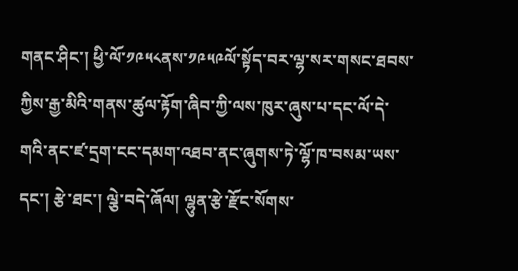གནང་ཤིང་། ཕྱི་ལོ་༡༩༥༨ནས་༡༩༥༩ལོ་སྟོད་བར་ལྷ་སར་གསང་ཐབས་ཀྱིས་རྒྱ་མིའི་གནས་ཚུལ་རྟོག་ཞིབ་ཀྱི་ལས་ཁུར་ཞུས་པ་དང་ལོ་དེ་གའི་ནང་ཛ་དྲག་ངང་དམག་འཐབ་ནང་ཞུགས་ཏེ་ལྷོ་ཁ་བསམ་ཡས་དང་། རྩེ་ཐང་། ལྕེ་བདེ་ཞོལ། ལྷུན་རྩེ་རྫོང་སོགས་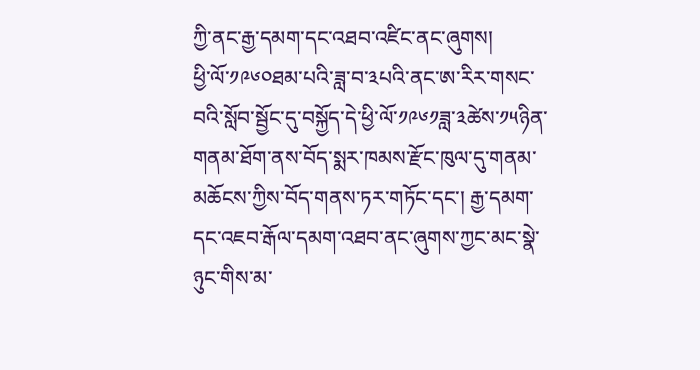ཀྱི་ནང་རྒྱ་དམག་དང་འཐབ་འཛིང་ནང་ཞུགས།
ཕྱི་ལོ་༡༩༦༠ཐམ་པའི་ཟླ་བ་༣པའི་ནང་ཨ་རིར་གསང་བའི་སློབ་སྦྱོང་དུ་བསྐྱོད་དེ་ཕྱི་ལོ་༡༩༦༡ཟླ་༣ཚེས་༡༥ཉིན་གནམ་ཐོག་ནས་བོད་སྨར་ཁམས་རྫོང་ཁུལ་དུ་གནམ་མཆོངས་ཀྱིས་བོད་གནས་ཏར་གཏོང་དང་། རྒྱ་དམག་དང་འཇབ་རྒོལ་དམག་འཐབ་ནང་ཞུགས་ཀྱང་མང་སྣེ་ཉུང་གིས་མ་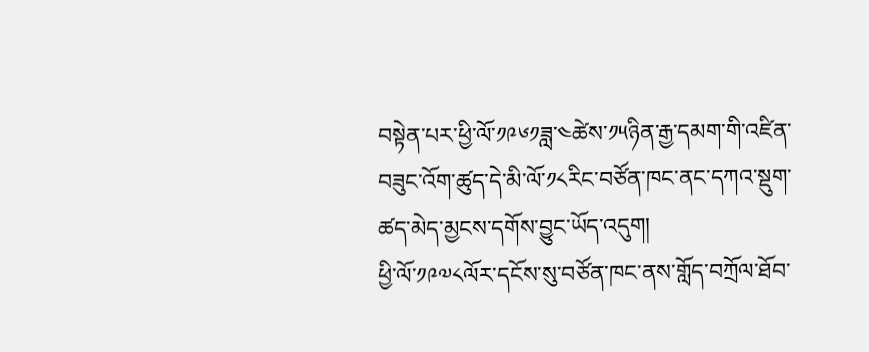བསྟེན་པར་ཕྱི་ལོ་༡༩༦༡ཟླ་༤ཚེས་༡༥ཉིན་རྒྱ་དམག་གི་འཛིན་བཟུང་འོག་ཚུད་དེ་མི་ལོ་༡༨རིང་བཙོན་ཁང་ནང་དཀའ་སྡུག་ཚད་མེད་མྱངས་དགོས་བྱུང་ཡོད་འདུག།
ཕྱི་ལོ་༡༩༧༨ལོར་དངོས་སུ་བཙོན་ཁང་ནས་གློད་བཀྲོལ་ཐོབ་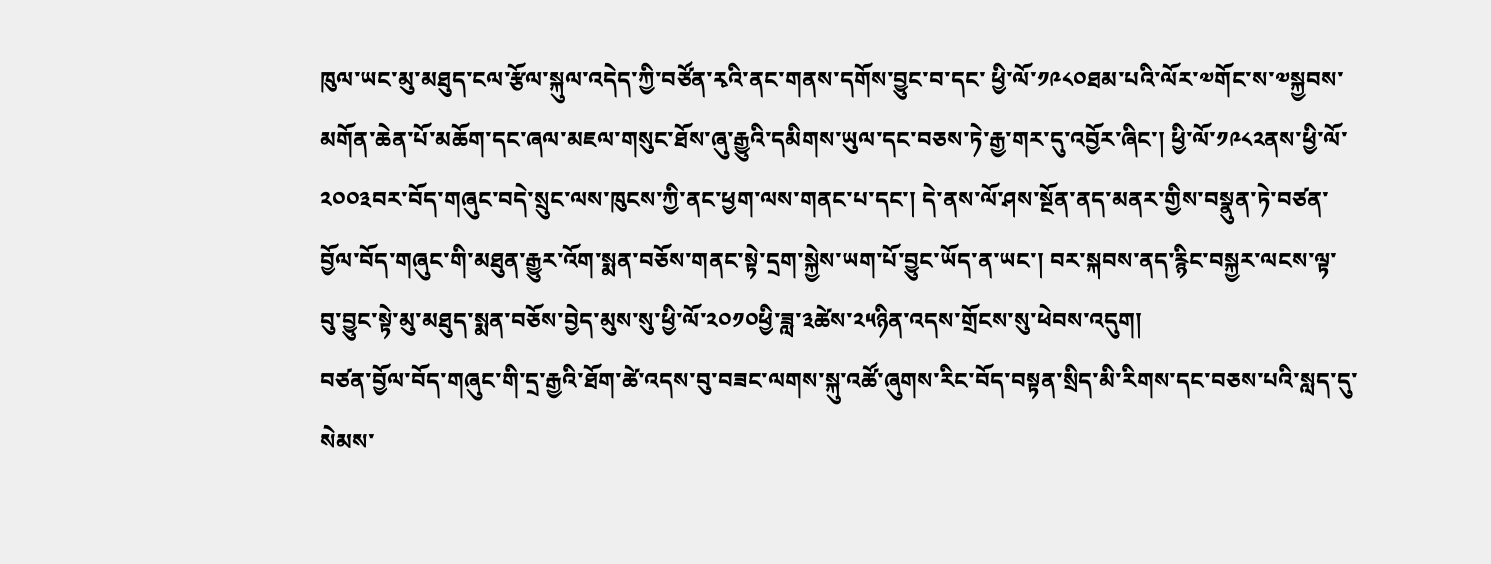ཁུལ་ཡང་མུ་མཐུད་ངལ་རྩོལ་སྐུལ་འདེད་ཀྱི་བཙོན་རྭའི་ནང་གནས་དགོས་བྱུང་བ་དང་ ཕྱི་ལོ་༡༩༨༠ཐམ་པའི་ལོར་༧གོང་ས་༧སྐྱབས་མགོན་ཆེན་པོ་མཆོག་དང་ཞལ་མཇལ་གསུང་ཐོས་ཞུ་རྒྱུའི་དམིགས་ཡུལ་དང་བཅས་ཏེ་རྒྱ་གར་དུ་འབྱོར་ཞིང་། ཕྱི་ལོ་༡༩༨༢ནས་ཕྱི་ལོ་༢༠༠༣བར་བོད་གཞུང་བདེ་སྲུང་ལས་ཁུངས་ཀྱི་ནང་ཕྱག་ལས་གནང་པ་དང་། དེ་ནས་ལོ་ཤས་སྔོན་ནད་མནར་གྱིས་བསྣུན་ཏེ་བཙན་བྱོལ་བོད་གཞུང་གི་མཐུན་རྒྱུར་འོག་སྨན་བཅོས་གནང་སྟེ་དྲག་སྐྱེས་ཡག་པོ་བྱུང་ཡོད་ན་ཡང་། བར་སྐབས་ནད་རྙིང་བསྐྱར་ལངས་ལྟ་བུ་བྱུང་སྟེ་མུ་མཐུད་སྨན་བཅོས་བྱེད་མུས་སུ་ཕྱི་ལོ་༢༠༡༠ཕྱི་ཟླ་༣ཚེས་༢༥ཉིན་འདས་གྲོངས་སུ་ཕེབས་འདུག།
བཙན་བྱོལ་བོད་གཞུང་གི་དྲ་རྒྱའི་ཐོག་ཚེ་འདས་བུ་བཟང་ལགས་སྐུ་འཚོ་ཞུགས་རིང་བོད་བསྟན་སྲིད་མི་རིགས་དང་བཅས་པའི་སླད་དུ་སེམས་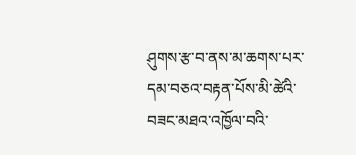ཤུགས་རྩ་བ་ནས་མ་ཆགས་པར་དམ་བཅའ་བརྟན་པོས་མི་ཚེའི་བཟང་མཐའ་འཁྱོལ་བའི་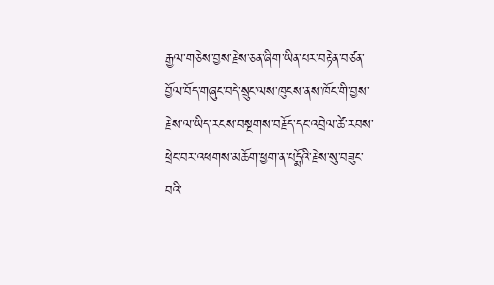རྒྱལ་གཅེས་བྱས་རྗེས་ཅན་ཞིག་ཡིན་པར་བརྟེན་བཙན་བྱོལ་བོད་གཞུང་བདེ་སྲུང་ལས་ཁུངས་ནས་ཁོང་གི་བྱས་རྗེས་ལ་ཡིད་རངས་བསྔགས་བརྗོད་དང་འབྲེལ་ཚེ་རབས་ཕྲེང་བར་འཕགས་མཆོག་ཕྱག་ན་པདྨོའི་རྗེས་སུ་བཟུང་བའི་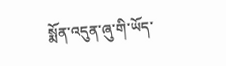སྨོན་འདུན་ཞུ་གི་ཡོད་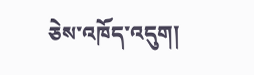ཅེས་འཁོད་འདུག།